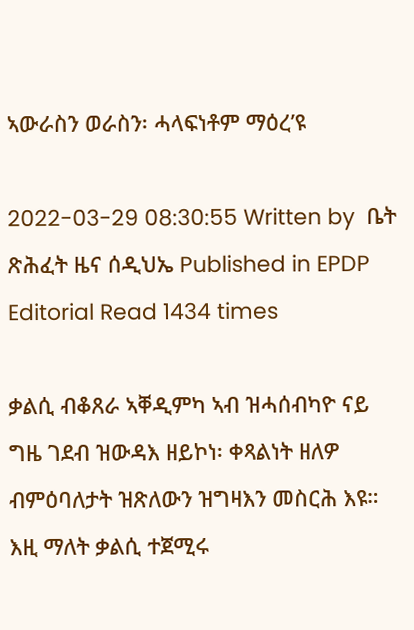ኣውራስን ወራስን፡ ሓላፍነቶም ማዕረ’ዩ

2022-03-29 08:30:55 Written by  ቤት ጽሕፈት ዜና ሰዲህኤ Published in EPDP Editorial Read 1434 times

ቃልሲ ብቆጸራ ኣቐዲምካ ኣብ ዝሓሰብካዮ ናይ ግዜ ገደብ ዝውዳእ ዘይኮነ፡ ቀጻልነት ዘለዎ ብምዕባለታት ዝጽለውን ዝግዛእን መስርሕ እዩ። እዚ ማለት ቃልሲ ተጀሚሩ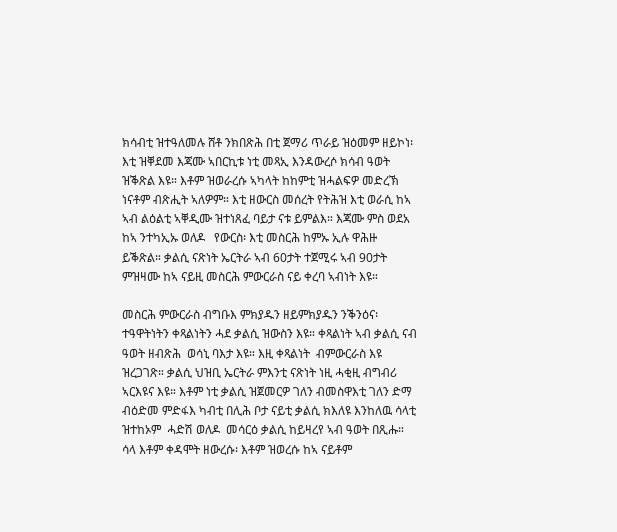ክሳብቲ ዝተዓለመሉ ሸቶ ንክበጽሕ በቲ ጀማሪ ጥራይ ዝዕመም ዘይኮነ፡ እቲ ዝቐደመ እጃሙ ኣበርኪቱ ነቲ መጻኢ እንዳውረሶ ክሳብ ዓወት ዝቕጽል እዩ። እቶም ዝወራረሱ ኣካላት ከከምቲ ዝሓልፍዎ መድረኽ ነናቶም ብጽሒት ኣለዎም። እቲ ዘውርስ መሰረት የትሕዝ እቲ ወራሲ ከኣ ኣብ ልዕልቲ ኣቐዲሙ ዝተነጸፈ ባይታ ናቱ ይምልእ። እጃሙ ምስ ወደአ ከኣ ንተካኢኡ ወለዶ   የውርስ፡ እቲ መስርሕ ከምኡ ኢሉ ዋሕዙ ይቕጽል። ቃልሲ ናጽነት ኤርትራ ኣብ 60ታት ተጀሚሩ ኣብ 90ታት ምዝዛሙ ከኣ ናይዚ መስርሕ ምውርራስ ናይ ቀረባ ኣብነት እዩ።

መስርሕ ምውርራስ ብግቡእ ምክያዱን ዘይምክያዱን ንቕንዕና፡ ተዓዋትነትን ቀጻልነትን ሓደ ቃልሲ ዝውስን እዩ። ቀጻልነት ኣብ ቃልሲ ናብ ዓወት ዘብጽሕ  ወሳኒ ባእታ እዩ። እዚ ቀጻልነት  ብምውርራስ እዩ ዝረጋገጽ። ቃልሲ ህዝቢ ኤርትራ ምእንቲ ናጽነት ነዚ ሓቂዚ ብግብሪ ኣርእዩና እዩ። እቶም ነቲ ቃልሲ ዝጀመርዎ ገለን ብመስዋእቲ ገለን ድማ ብዕድመ ምድፋእ ካብቲ በሊሕ ቦታ ናይቲ ቃልሲ ክእለዩ እንከለዉ ሳላቲ ዝተከኦም  ሓድሽ ወለዶ  መሳርዕ ቃልሲ ከይዛረየ ኣብ ዓወት በጺሑ።  ሳላ እቶም ቀዳሞት ዘውረሱ፡ እቶም ዝወረሱ ከኣ ናይቶም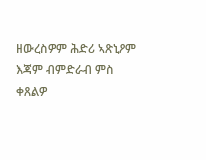ዘውረስዎም ሕድሪ ኣጽኒዖም  እጃም ብምድራብ ምስ ቀጸልዎ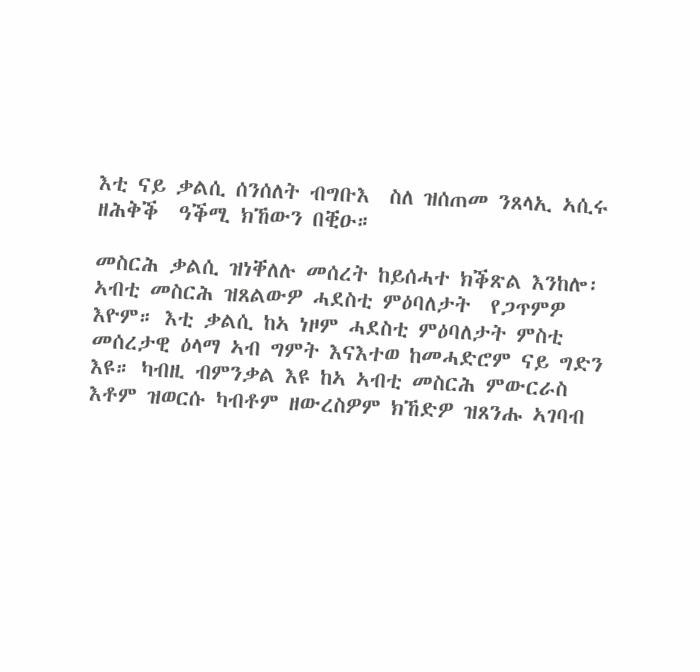እቲ ናይ ቃልሲ ሰንሰለት ብግቡእ  ስለ ዝሰጠመ ንጸላኢ ኣሲሩ ዘሕቅቕ  ዓቕሚ ክኸውን በቒዑ።

መስርሕ ቃልሲ ዝነቐለሉ መሰረት ከይሰሓተ ክቕጽል እንከሎ፡ ኣብቲ መስርሕ ዝጸልውዎ ሓደስቲ ምዕባለታት  የጋጥምዎ እዮም። እቲ ቃልሲ ከኣ ነዞም ሓደስቲ ምዕባለታት ምስቲ መሰረታዊ ዕላማ ኣብ ግምት እናእተወ ከመሓድሮም ናይ ግድን እዩ። ካብዚ ብምንቃል እዩ ከኣ ኣብቲ መስርሕ ምውርራስ እቶም ዝወርሱ ካብቶም ዘውረስዎም ክኸድዎ ዝጸንሑ ኣገባብ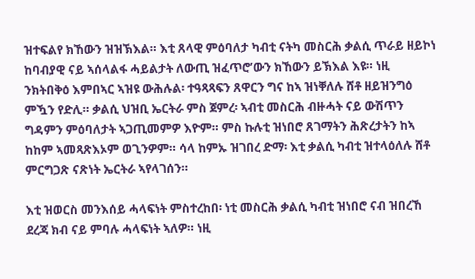ዝተፍልየ ክኸውን ዝዝኽእል። እቲ ጸላዊ ምዕባለታ ካብቲ ናትካ መስርሕ ቃልሲ ጥራይ ዘይኮነ ከባብያዊ ናይ ኣሰላልፋ ሓይልታት ለውጢ ዝፈጥሮ’ውን ክኸውን ይኽእል እዩ። ነዚ ንክትበቅዕ እምበኣር ኣዝዩ ውሕሉል፡ ተዓጻጻፍን ጸዋርን ግና ከኣ ዝነቐለሉ ሸቶ ዘይዝንግዕ ምዃን የድሊ። ቃልሲ ህዝቢ ኤርትራ ምስ ጀምረ፡ ኣብቲ መስርሕ ብዙሓት ናይ ውሽጥን ግዳምን ምዕባለታት ኣጋጢመምዎ እዮም። ምስ ኩሉቲ ዝነበሮ ጸገማትን ሕጽረታትን ከኣ ከከም ኣመጻጽእኦም ወጊንዎም። ሳላ ከምኡ ዝገበረ ድማ፡ እቲ ቃልሲ ካብቲ ዝተላዕለሉ ሸቶ ምርግጋጽ ናጽነት ኤርትራ ኣየላገሰን።

እቲ ዝወርስ መንእሰይ ሓላፍነት ምስተረከበ፡ ነቲ መስርሕ ቃልሲ ካብቲ ዝነበሮ ናብ ዝበረኸ ደረጃ ክብ ናይ ምባሉ ሓላፍነት ኣለዎ። ነዚ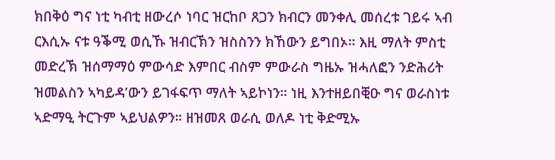ክበቅዕ ግና ነቲ ካብቲ ዘውረሶ ነባር ዝርከቦ ጸጋን ክብርን መንቀሊ መሰረቱ ገይሩ ኣብ ርእሲኡ ናቱ ዓቕሚ ወሲኹ ዝብርኽን ዝስስንን ክኸውን ይግበኦ። እዚ ማለት ምስቲ መድረኽ ዝሰማማዕ ምውሳድ እምበር ብስም ምውራስ ግዜኡ ዝሓለፎን ንድሕሪት ዝመልስን ኣካይዳ’ውን ይገፋፍጥ ማለት ኣይኮነን። ነዚ እንተዘይበቒዑ ግና ወራስነቱ ኣድማዒ ትርጉም ኣይህልዎን። ዘዝመጸ ወራሲ ወለዶ ነቲ ቅድሚኡ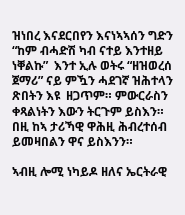ዝነበረ እናደርበየን እናነኣኣሰን ግድን “ከም ብሓድሽ ካብ ናተይ እንተዘይ ነቐልኩ”  እንተ ኢሉ ወትሩ “ዘዝወረሰ ጀማሪ” ናይ ምዃን ሓደገኛ ዝሕተላን ጽበትን እዩ  ዘጋጥም። ምውርራስን ቀጻልነትን እውን ትርጉም ይስእን። በዚ ከኣ ታሪኻዊ ዋሕዚ ሕብረተሰብ ይመዛበልን ዋና ይስእንን።

ኣብዚ ሎሚ ነካይዶ ዘለና ኤርትራዊ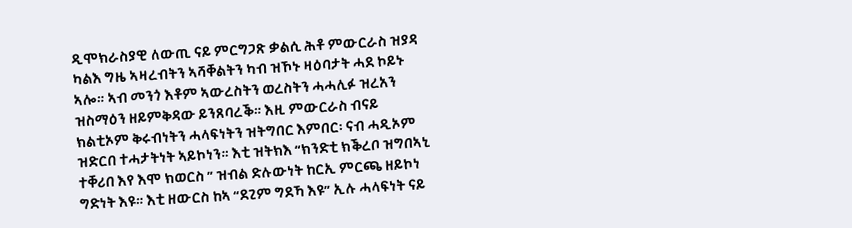ዲሞክራስያዊ ለውጢ ናይ ምርግጋጽ ቃልሲ ሕቶ ምውርራስ ዝያዳ ካልእ ግዜ ኣዛረብትን ኣሻቐልትን ካብ ዝኾኑ ዛዕባታት ሓደ ኮይኑ ኣሎ። ኣብ መንጎ እቶም ኣውረስትን ወረስትን ሓሓሊፉ ዝረአን ዝስማዕን ዘይምቅዳው ይንጸባረቕ። እዚ ምውርራስ ብናይ ክልቲኦም ቅሩብነትን ሓላፍነትን ዝትግበር እምበር፡ ናብ ሓዲኦም ዝድርበ ተሓታትነት ኣይኮነን። እቲ ዝትክእ “ክንድቲ ክቕረቦ ዝግበኣኒ ተቐሪበ እየ እሞ ክወርስ ” ዝብል ድሉውነት ከርኢ ምርጫ ዘይኮነ ግድነት እዩ። እቲ ዘውርስ ከኣ “ደጊም ግደኻ እዩ” ኢሉ ሓላፍነት ናይ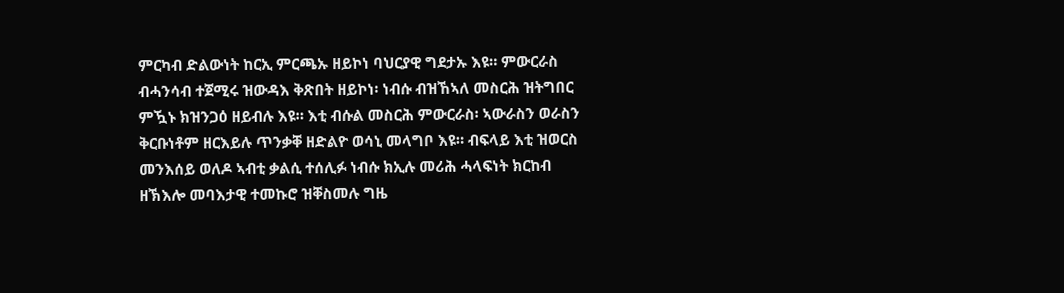ምርካብ ድልውነት ከርኢ ምርጫኡ ዘይኮነ ባህርያዊ ግደታኡ እዩ። ምውርራስ ብሓንሳብ ተጀሚሩ ዝውዳእ ቅጽበት ዘይኮነ፡ ነብሱ ብዝኸኣለ መስርሕ ዝትግበር ምዃኑ ክዝንጋዕ ዘይብሉ እዩ። እቲ ብሱል መስርሕ ምውርራስ፡ ኣውራስን ወራስን ቅርቡነቶም ዘርእይሉ ጥንቃቐ ዘድልዮ ወሳኒ መላግቦ እዩ። ብፍላይ እቲ ዝወርስ መንእሰይ ወለዶ ኣብቲ ቃልሲ ተሰሊፉ ነብሱ ክኢሉ መሪሕ ሓላፍነት ክርከብ ዘኽእሎ መባእታዊ ተመኩሮ ዝቐስመሉ ግዜ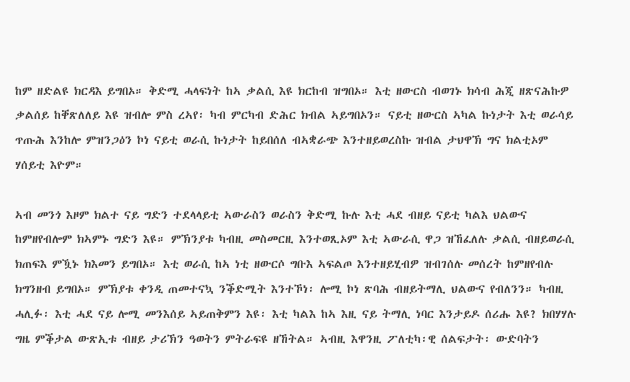ከም ዘድልዩ ክርዳእ ይግበኦ። ቅድሚ ሓላፍነት ከኣ ቃልሲ እዩ ክርከብ ዝግበኦ። እቲ ዘውርስ ብወገኑ ክሳብ ሕጂ ዘጽናሕኩዎ ቃልሰይ ከቐጽለለይ እዩ ዝብሎ ምስ ረኣየ፡ ካብ ምርካብ ድሕር ክብል ኣይግበኦን። ናይቲ ዘውርስ ኣካል ኩነታት እቲ ወራሳይ ጥጡሕ እንከሎ ምዝንጋዕን ኮነ ናይቲ ወራሲ ኩነታት ከይበሰለ ብኣቋራጭ እንተዘይወረስኩ ዝብል ታህዋኽ ግና ክልቲኦም ሃሰይቲ እዮም።

ኣብ መንጎ እዞም ክልተ ናይ ግድን ተደላላይቲ ኣውራስን ወራስን ቅድሚ ኩሉ እቲ ሓደ ብዘይ ናይቲ ካልእ ህልውና ከምዘየብሎም ክኣምኑ ግድን እዩ። ምኽንያቱ ካብዚ መስመርዚ እንተወጺኦም እቲ ኣውራሲ ዋጋ ዝኸፈለሉ ቃልሲ ብዘይወራሲ ክጠፍእ ምዃኑ ክእመን ይግበኦ። እቲ ወራሲ ከኣ ነቲ ዘውርሶ ግቡእ ኣፍልጦ እንተዘይሂብዎ ዝብገሰሉ መሰረት ከምዘየብሉ ክግንዘብ ይግበኦ። ምኽያቱ ቀንዲ ጠመተናኳ ንቕድሚት እንተኾነ፡ ሎሚ ኮነ ጽባሕ ብዘይትማሊ ህልውና የብለንን። ካብዚ ሓሊፉ፡ እቲ ሓደ ናይ ሎሚ መንእሰይ ኣይጠቅምን እዩ፡ እቲ ካልእ ከኣ እዚ ናይ ትማሊ ነባር እንታይዶ ሰሪሑ እዩ? ክበሃሃሉ ግዜ ምቕታል ውጽኢቱ ብዘይ ታሪኽን ዓወትን ምትራፍዩ ዘኸትል። ኣብዚ እዋንዚ ፖለቲካ፡ዊ ሰልፍታት፡ ውድባትን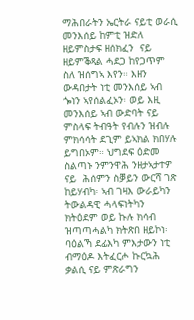ማሕበራትን ኤርትራ ናይቲ ወራሲ መንእሰይ ከምቲ ዝድለ ዘይምስታፍ ዘሰክፈን  ናይ ዘይምቕጻል ሓደጋ ከየጋጥም ስለ ዝሰግኣ እየን። እዘን ውዳበታት ነቲ መንእሰይ ኣብ ጐነን ኣየሰልፈኦን፡ ወይ እዚ መንእሰይ ኣብ ውድባት ናይ ምስላፍ ትብዓት የብሉን ዝብሉ ምክሳሳት ደጊም ይኣክል ክበሃሉ ይግበኦም። ህግደፍ ዕድመ ስልጣኑ ንምንዋሕ ንዘታኣታተዎ ናይ  ሕሰምን ስቓይን ውርሻ ገጽ ከይሃብካ፡ ኣብ ገዛእ ውራይካን ትውልዳዊ ሓላፍነትካን ክትዕደም ወይ ኩሉ ክሳብ ዝጣጣሓልካ ክትጽበ ዘይኮነ፡ ባዕልኻ ደፊእካ ምእታውን ነቲ ብማዕዶ እትፈርሖ ኩርኳሕ ቃልሲ ናይ ምጽራግን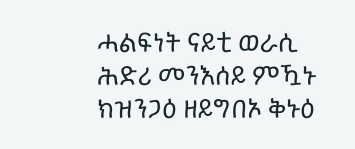ሓልፍነት ናይቲ ወራሲ ሕድሪ መንእሰይ ምዃኑ ክዝንጋዕ ዘይግበኦ ቅኑዕ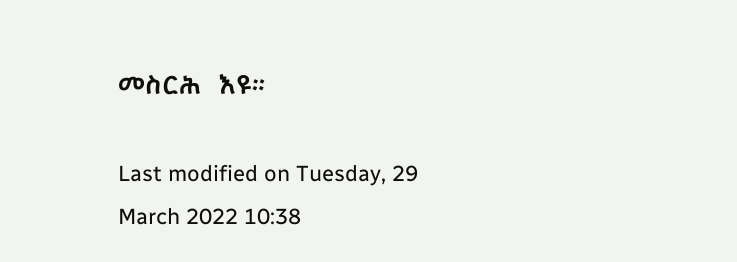መስርሕ   እዩ።

Last modified on Tuesday, 29 March 2022 10:38